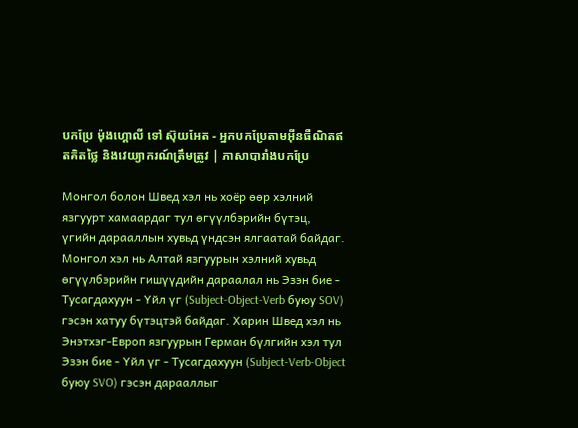បកប្រែ ម៉ុងហ្គោលី ទៅ ស៊ុយអែត - អ្នកបកប្រែតាមអ៊ីនធឺណិតឥតគិតថ្លៃ និងវេយ្យាករណ៍ត្រឹមត្រូវ | ភាសាបារាំងបកប្រែ

Монгол болон Швед хэл нь хоёр өөр хэлний язгуурт хамаардаг тул өгүүлбэрийн бүтэц, үгийн дарааллын хувьд үндсэн ялгаатай байдаг. Монгол хэл нь Алтай язгуурын хэлний хувьд өгүүлбэрийн гишүүдийн дараалал нь Эзэн бие - Тусагдахуун - Үйл үг (Subject-Object-Verb буюу SOV) гэсэн хатуу бүтэцтэй байдаг. Харин Швед хэл нь Энэтхэг-Европ язгуурын Герман бүлгийн хэл тул Эзэн бие - Үйл үг - Тусагдахуун (Subject-Verb-Object буюу SVO) гэсэн дарааллыг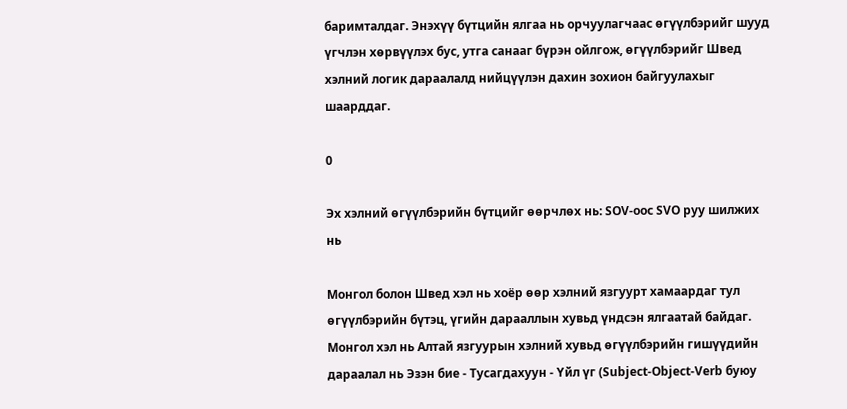баримталдаг. Энэхүү бүтцийн ялгаа нь орчуулагчаас өгүүлбэрийг шууд үгчлэн хөрвүүлэх бус, утга санааг бүрэн ойлгож, өгүүлбэрийг Швед хэлний логик дараалалд нийцүүлэн дахин зохион байгуулахыг шаарддаг.

0

Эх хэлний өгүүлбэрийн бүтцийг өөрчлөх нь: SOV-оос SVO руу шилжих нь

Монгол болон Швед хэл нь хоёр өөр хэлний язгуурт хамаардаг тул өгүүлбэрийн бүтэц, үгийн дарааллын хувьд үндсэн ялгаатай байдаг. Монгол хэл нь Алтай язгуурын хэлний хувьд өгүүлбэрийн гишүүдийн дараалал нь Эзэн бие - Тусагдахуун - Үйл үг (Subject-Object-Verb буюу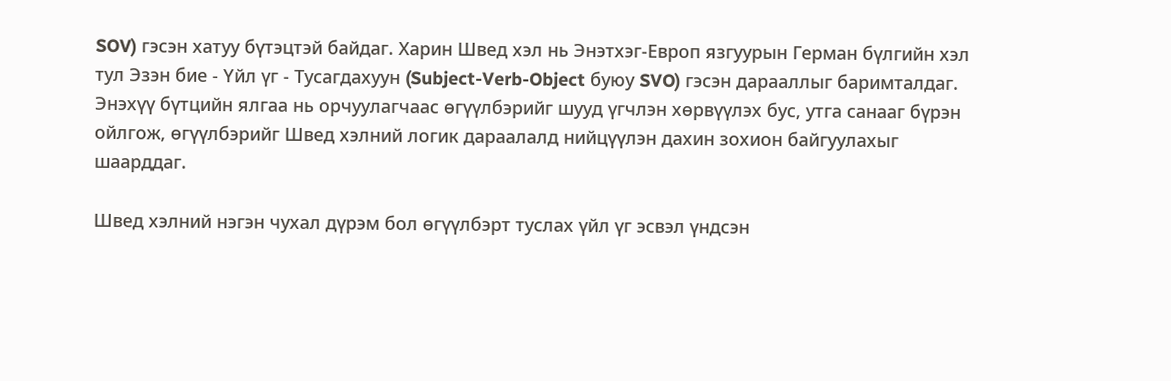SOV) гэсэн хатуу бүтэцтэй байдаг. Харин Швед хэл нь Энэтхэг-Европ язгуурын Герман бүлгийн хэл тул Эзэн бие - Үйл үг - Тусагдахуун (Subject-Verb-Object буюу SVO) гэсэн дарааллыг баримталдаг. Энэхүү бүтцийн ялгаа нь орчуулагчаас өгүүлбэрийг шууд үгчлэн хөрвүүлэх бус, утга санааг бүрэн ойлгож, өгүүлбэрийг Швед хэлний логик дараалалд нийцүүлэн дахин зохион байгуулахыг шаарддаг.

Швед хэлний нэгэн чухал дүрэм бол өгүүлбэрт туслах үйл үг эсвэл үндсэн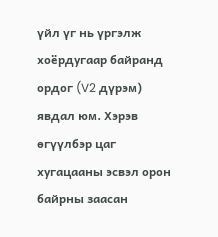үйл үг нь үргэлж хоёрдугаар байранд ордог (V2 дүрэм) явдал юм. Хэрэв өгүүлбэр цаг хугацааны эсвэл орон байрны заасан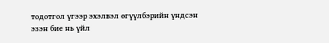тодотгол үгээр эхэлвэл өгүүлбэрийн үндсэн эзэн бие нь үйл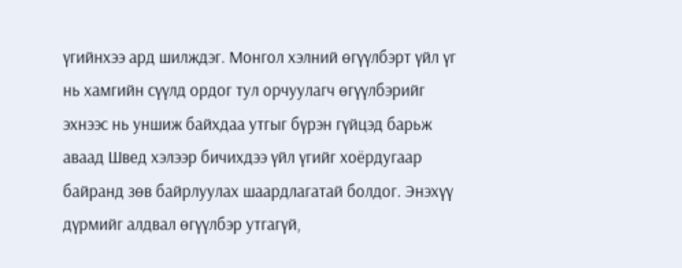үгийнхээ ард шилждэг. Монгол хэлний өгүүлбэрт үйл үг нь хамгийн сүүлд ордог тул орчуулагч өгүүлбэрийг эхнээс нь уншиж байхдаа утгыг бүрэн гүйцэд барьж аваад Швед хэлээр бичихдээ үйл үгийг хоёрдугаар байранд зөв байрлуулах шаардлагатай болдог. Энэхүү дүрмийг алдвал өгүүлбэр утгагүй,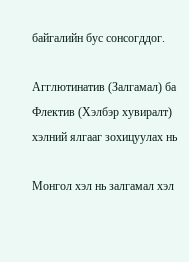байгалийн бус сонсогддог.

Агглютинатив (Залгамал) ба Флектив (Хэлбэр хувиралт) хэлний ялгааг зохицуулах нь

Монгол хэл нь залгамал хэл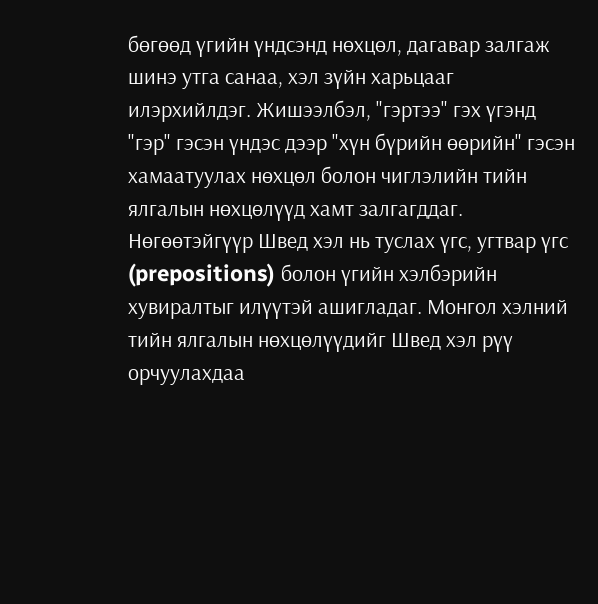бөгөөд үгийн үндсэнд нөхцөл, дагавар залгаж шинэ утга санаа, хэл зүйн харьцааг илэрхийлдэг. Жишээлбэл, "гэртээ" гэх үгэнд "гэр" гэсэн үндэс дээр "хүн бүрийн өөрийн" гэсэн хамаатуулах нөхцөл болон чиглэлийн тийн ялгалын нөхцөлүүд хамт залгагддаг. Нөгөөтэйгүүр Швед хэл нь туслах үгс, угтвар үгс (prepositions) болон үгийн хэлбэрийн хувиралтыг илүүтэй ашигладаг. Монгол хэлний тийн ялгалын нөхцөлүүдийг Швед хэл рүү орчуулахдаа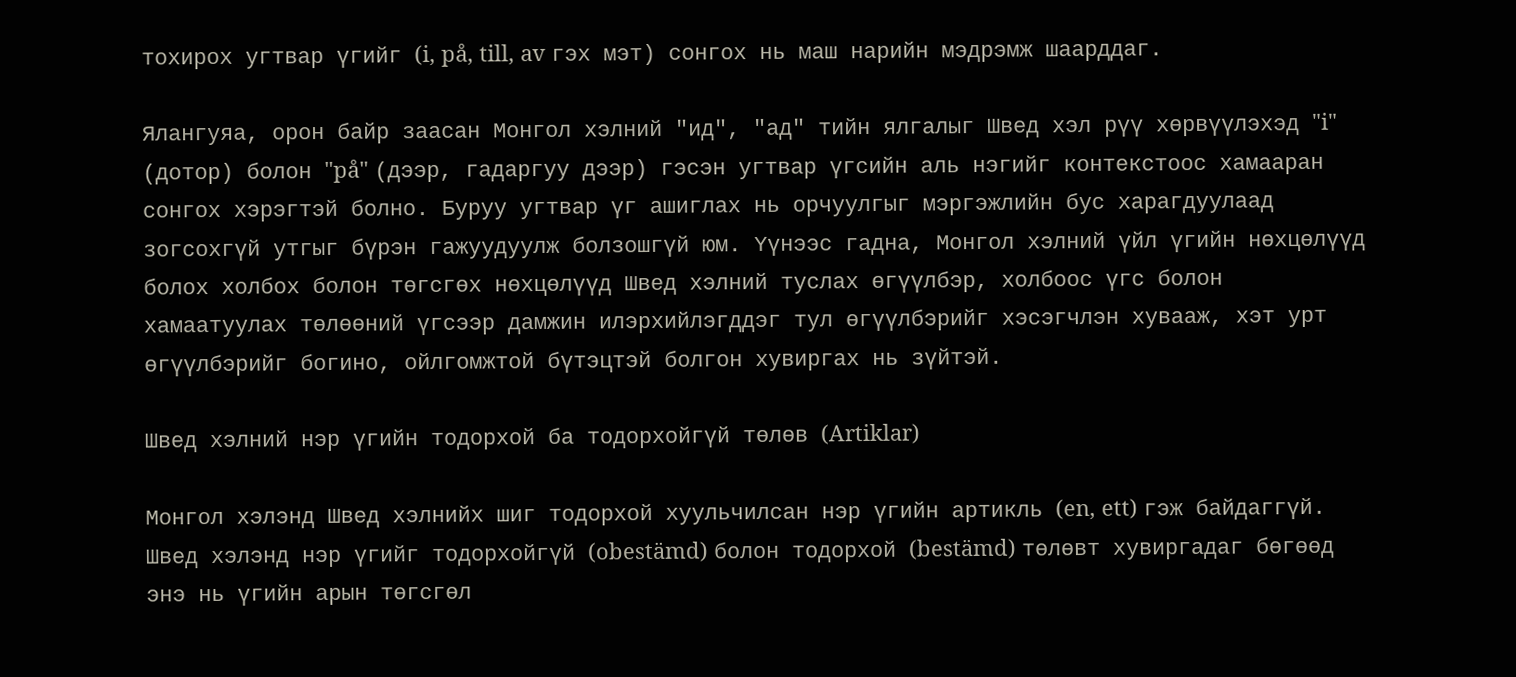тохирох угтвар үгийг (i, på, till, av гэх мэт) сонгох нь маш нарийн мэдрэмж шаарддаг.

Ялангуяа, орон байр заасан Монгол хэлний "ид", "ад" тийн ялгалыг Швед хэл рүү хөрвүүлэхэд "i" (дотор) болон "på" (дээр, гадаргуу дээр) гэсэн угтвар үгсийн аль нэгийг контекстоос хамааран сонгох хэрэгтэй болно. Буруу угтвар үг ашиглах нь орчуулгыг мэргэжлийн бус харагдуулаад зогсохгүй утгыг бүрэн гажуудуулж болзошгүй юм. Үүнээс гадна, Монгол хэлний үйл үгийн нөхцөлүүд болох холбох болон төгсгөх нөхцөлүүд Швед хэлний туслах өгүүлбэр, холбоос үгс болон хамаатуулах төлөөний үгсээр дамжин илэрхийлэгддэг тул өгүүлбэрийг хэсэгчлэн хувааж, хэт урт өгүүлбэрийг богино, ойлгомжтой бүтэцтэй болгон хувиргах нь зүйтэй.

Швед хэлний нэр үгийн тодорхой ба тодорхойгүй төлөв (Artiklar)

Монгол хэлэнд Швед хэлнийх шиг тодорхой хуульчилсан нэр үгийн артикль (en, ett) гэж байдаггүй. Швед хэлэнд нэр үгийг тодорхойгүй (obestämd) болон тодорхой (bestämd) төлөвт хувиргадаг бөгөөд энэ нь үгийн арын төгсгөл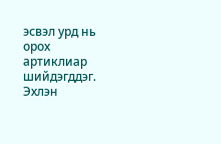эсвэл урд нь орох артиклиар шийдэгддэг. Эхлэн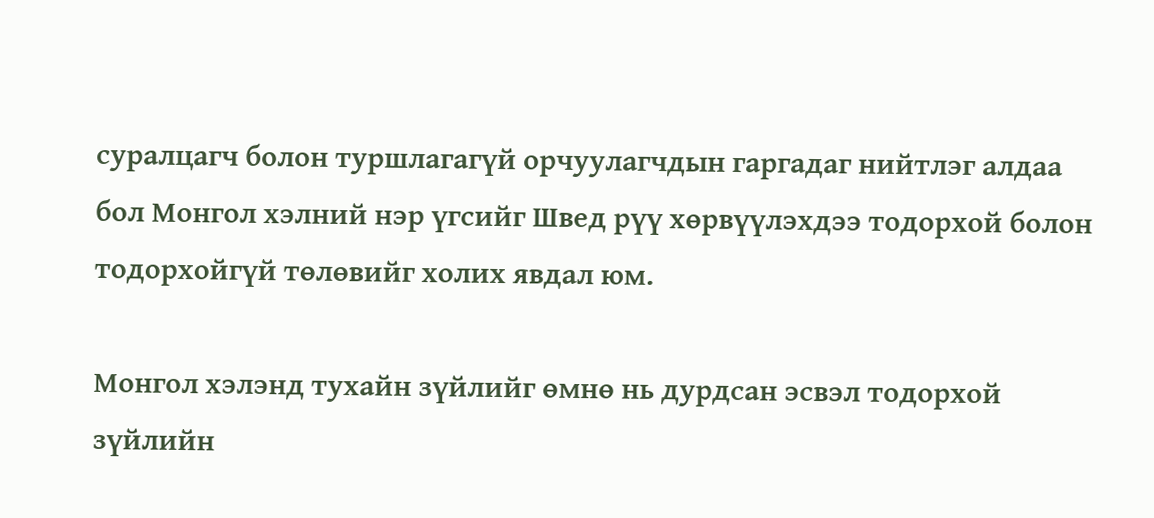суралцагч болон туршлагагүй орчуулагчдын гаргадаг нийтлэг алдаа бол Монгол хэлний нэр үгсийг Швед рүү хөрвүүлэхдээ тодорхой болон тодорхойгүй төлөвийг холих явдал юм.

Монгол хэлэнд тухайн зүйлийг өмнө нь дурдсан эсвэл тодорхой зүйлийн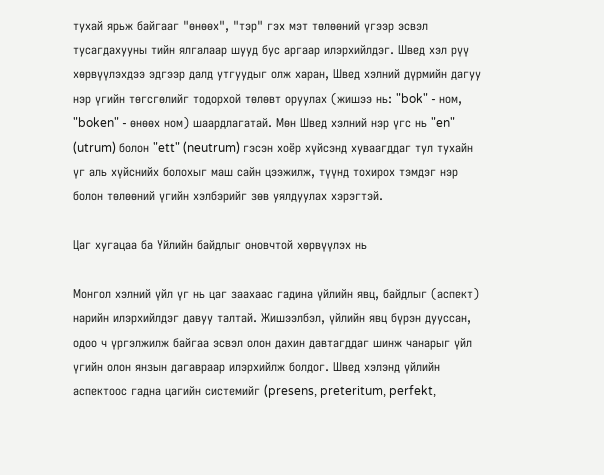тухай ярьж байгааг "өнөөх", "тэр" гэх мэт төлөөний үгээр эсвэл тусагдахууны тийн ялгалаар шууд бус аргаар илэрхийлдэг. Швед хэл рүү хөрвүүлэхдээ эдгээр далд утгуудыг олж харан, Швед хэлний дүрмийн дагуу нэр үгийн төгсгөлийг тодорхой төлөвт оруулах (жишээ нь: "bok" - ном, "boken" - өнөөх ном) шаардлагатай. Мөн Швед хэлний нэр үгс нь "en" (utrum) болон "ett" (neutrum) гэсэн хоёр хүйсэнд хуваагддаг тул тухайн үг аль хүйснийх болохыг маш сайн цээжилж, түүнд тохирох тэмдэг нэр болон төлөөний үгийн хэлбэрийг зөв уялдуулах хэрэгтэй.

Цаг хугацаа ба Үйлийн байдлыг оновчтой хөрвүүлэх нь

Монгол хэлний үйл үг нь цаг заахаас гадина үйлийн явц, байдлыг (аспект) нарийн илэрхийлдэг давуу талтай. Жишээлбэл, үйлийн явц бүрэн дууссан, одоо ч үргэлжилж байгаа эсвэл олон дахин давтагддаг шинж чанарыг үйл үгийн олон янзын дагавраар илэрхийлж болдог. Швед хэлэнд үйлийн аспектоос гадна цагийн системийг (presens, preteritum, perfekt,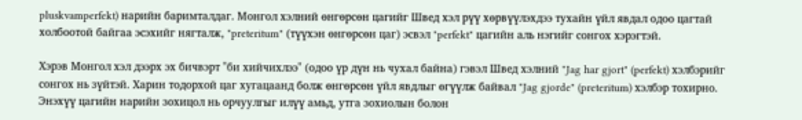pluskvamperfekt) нарийн баримталдаг. Монгол хэлний өнгөрсөн цагийг Швед хэл рүү хөрвүүлэхдээ тухайн үйл явдал одоо цагтай холбоотой байгаа эсэхийг нягталж, "preteritum" (түүхэн өнгөрсөн цаг) эсвэл "perfekt" цагийн аль нэгийг сонгох хэрэгтэй.

Хэрэв Монгол хэл дээрх эх бичвэрт "би хийчихлээ" (одоо үр дүн нь чухал байна) гэвэл Швед хэлний "Jag har gjort" (perfekt) хэлбэрийг сонгох нь зүйтэй. Харин тодорхой цаг хугацаанд болж өнгөрсөн үйл явдлыг өгүүлж байвал "Jag gjorde" (preteritum) хэлбэр тохирно. Энэхүү цагийн нарийн зохицол нь орчуулгыг илүү амьд, утга зохиолын болон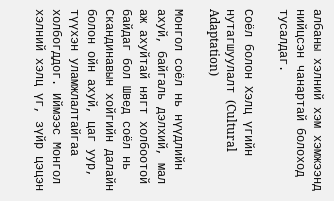албаны хэлний хэм хэмжээнд нийцсэн чанартай болоход тусалдаг.

Соёл болон Хэлц үгийн нутагшуулалт (Cultural Adaptation)

Монгол соёл нь нүүдлийн ахуй, байгаль дэлхий, мал аж ахуйтай нягт холбоотой байдаг бол Швед соёл нь Скандинавын хойгийн далайн болон ойн ахуй, цаг уур, түүхэн уламжлалтайгаа холбогддог. Иймээс Монгол хэлний хэлц үг, зүйр цэцэн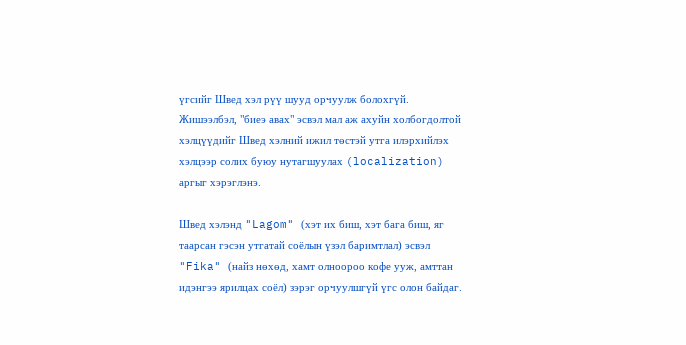үгсийг Швед хэл рүү шууд орчуулж болохгүй. Жишээлбэл, "биеэ авах" эсвэл мал аж ахуйн холбогдолтой хэлцүүдийг Швед хэлний ижил төстэй утга илэрхийлэх хэлцээр солих буюу нутагшуулах (localization) аргыг хэрэглэнэ.

Швед хэлэнд "Lagom" (хэт их биш, хэт бага биш, яг таарсан гэсэн утгатай соёлын үзэл баримтлал) эсвэл "Fika" (найз нөхөд, хамт олноороо кофе ууж, амттан идэнгээ ярилцах соёл) зэрэг орчуулшгүй үгс олон байдаг.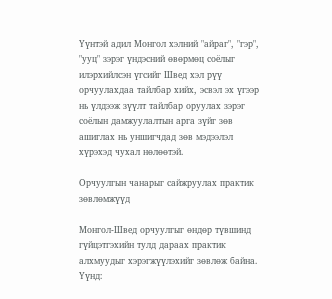Үүнтэй адил Монгол хэлний "айраг", "гэр", "ууц" зэрэг үндэсний өвөрмөц соёлыг илэрхийлсэн үгсийг Швед хэл рүү орчуулахдаа тайлбар хийх, эсвэл эх үгээр нь үлдээж зүүлт тайлбар оруулах зэрэг соёлын дамжуулалтын арга зүйг зөв ашиглах нь уншигчдад зөв мэдээлэл хүрэхэд чухал нөлөөтэй.

Орчуулгын чанарыг сайжруулах практик зөвлөмжүүд

Монгол-Швед орчуулгыг өндөр түвшинд гүйцэтгэхийн тулд дараах практик алхмуудыг хэрэгжүүлэхийг зөвлөж байна. Үүнд: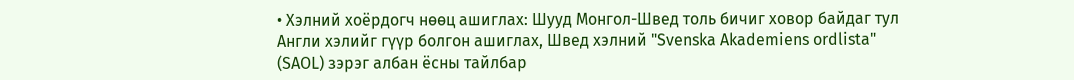• Хэлний хоёрдогч нөөц ашиглах: Шууд Монгол-Швед толь бичиг ховор байдаг тул Англи хэлийг гүүр болгон ашиглах, Швед хэлний "Svenska Akademiens ordlista" (SAOL) зэрэг албан ёсны тайлбар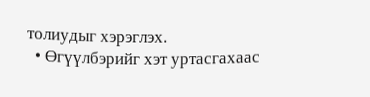толиудыг хэрэглэх.
  • Өгүүлбэрийг хэт уртасгахаас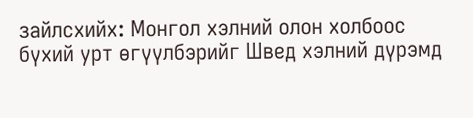зайлсхийх: Монгол хэлний олон холбоос бүхий урт өгүүлбэрийг Швед хэлний дүрэмд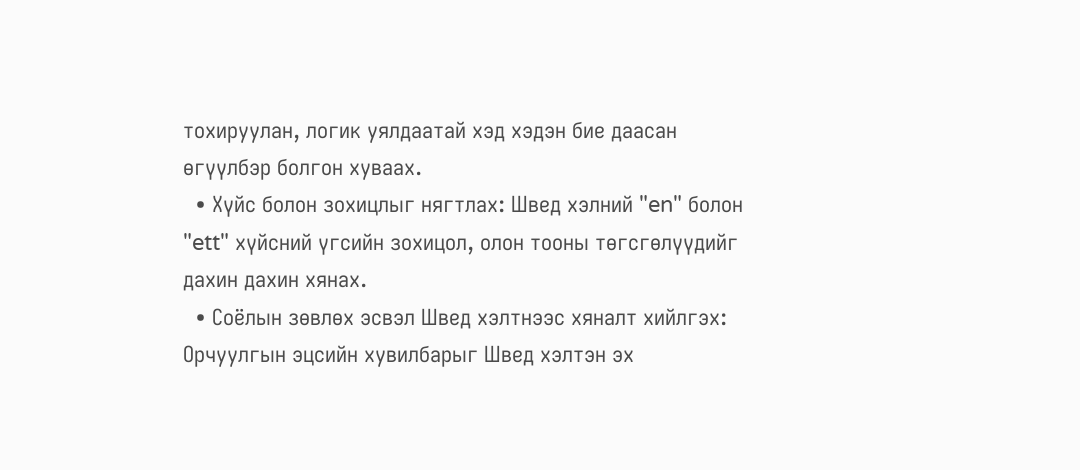тохируулан, логик уялдаатай хэд хэдэн бие даасан өгүүлбэр болгон хуваах.
  • Хүйс болон зохицлыг нягтлах: Швед хэлний "en" болон "ett" хүйсний үгсийн зохицол, олон тооны төгсгөлүүдийг дахин дахин хянах.
  • Соёлын зөвлөх эсвэл Швед хэлтнээс хяналт хийлгэх: Орчуулгын эцсийн хувилбарыг Швед хэлтэн эх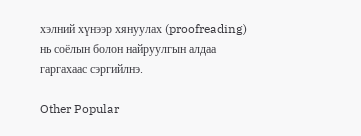хэлний хүнээр хянуулах (proofreading) нь соёлын болон найруулгын алдаа гаргахаас сэргийлнэ.

Other Popular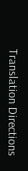Translation Directions